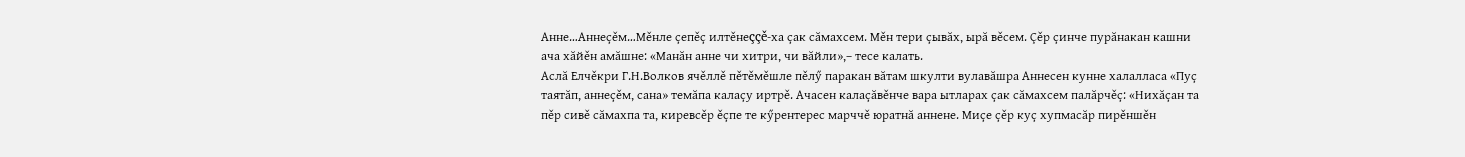Анне…Аннеçěм…Мěнле çепěç илтěнеççě-ха çак сăмахсем. Мěн тери çывăх, ырă вěсем. Çěр çинче пурăнакан кашни ача хăйěн амăшне: «Манăн анне чи хитри, чи вăйли»,– тесе калать.
Аслă Елчěкри Г.Н.Волков ячěллě пěтěмěшле пěлӳ паракан вăтам шкулти вулавăшра Аннесен кунне халалласа «Пуç таятăп, аннеçěм, сана» темăпа калаçу иртрě. Ачасен калаçăвěнче вара ытларах çак сăмахсем палăрчěç: «Нихăçан та пěр сивě сăмахпа та, киревсěр ěçпе те кӳрентерес марччě юратнă аннене. Миçе çěр куç хупмасăр пирěншěн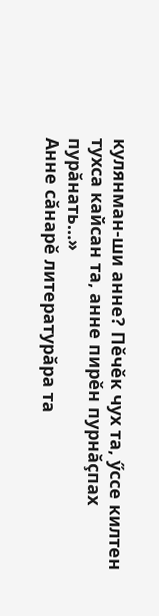кулянман-ши анне? Пěчěк чух та, ӳссе килтен тухса кайсан та, анне пирěн пурнăçпах пурăнать…»
Анне сăнарě литературăра та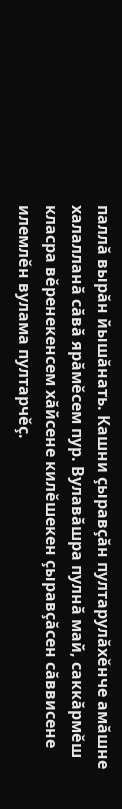паллă вырăн йышăнать. Кашни çыравçăн пултарулăхěнче амăшне халалланă сăвă ярăмěсем пур. Вулавăшра пулнă май, саккăрмěш класра вěренекенсем хăйсене килěшекен çыравçăсен сăввисене илемлěн вулама пултарчěç.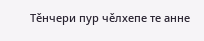Тěнчери пур чěлхепе те анне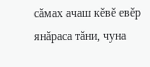сăмах ачаш кěвě евěр янăраса тăни, чуна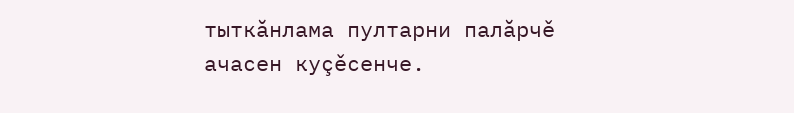тыткăнлама пултарни палăрчě ачасен куçěсенче.